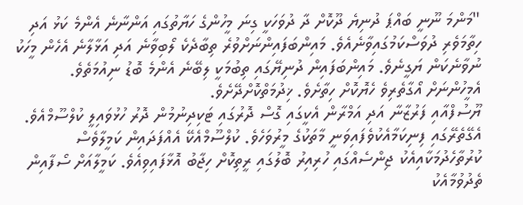"މަންމަ ނޫނީ ބައްޕަ ދުނިޔެ ދޫކޮށް ދާ ދުވަހަކީ ގިނަ މީހުންގެ ހަޔާތުގައި އަންނާނެ އެންމެ ކަޅު އަދި ހިތާމަވެރި ދުވަސްކަމުގައިވާނެއެވެ. މައިންބަފައިންނަށްވުރެ ތިބާދެކެ ލޯބިވާނެ އަދި އަޅާލާނެ އެހެން މީހަކު ނުވާނެކަން ޔަގީނެވެ. މައިންބަފައިން ދުނިޔޭގައި ތިބުމަކީ ލިބޭނެ އެންމެ ބޮޑު ނިއުމަތެވެ. އެމީހުންނަށް އޯގާތެރިވެ ހެޔޮކޮށް ހިތާށެވެ. ޚިދުމަތްކޮށްދޭށެވެ.
ޔޫސުފްއާއި ފަރުޒާނާ އަދި އަމްރާން އެކީގައި ގޮސް ދޮރުގައި ޓަކިދިނުމުން ދޮރު ހުޅުވައިލީ ކުލްސޫމްއެވެ. އެގޭތެރޭގައި ފިނިކަމާއެކުވެފައިވަނީ މާތަކުގެ މީރުވަހެވެ. ކުލްސޫމްއެކޭ އެއްފަދައިން ކަމީލާވެސް ކުރުތާހެދުމަކާއިއެކު ޖިންސެއްގައި ހުރިއިރު ބޮލުގައި ރީތިކޮށް ހިޖާބު އޮޅާފައިވިއެވެ. ކަމީލާއަށް ސޯފާއިން ތެދުވުމާއެކު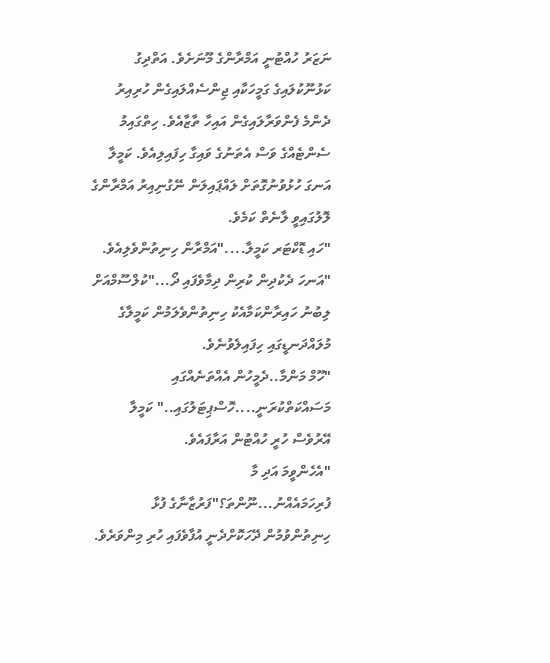ނަޒަރު ހުއްޓުނީ އަމްރާންގެ މޫނަށެވެ. އަތްދިގު ކަޅުނޫކުލައިގެ ގަމީހަކާއި ޖިންސެއްލައިގެން ހުރިއިރު ދެންމެ ފެންވަރާލައިގެން އައިހާ ތާޒާއެވެ. ހިތްގައިމު ސެންޓެއްގެ ވަސް އެތަނުގެ ވައިގާ ހިފައިލިއެވެ. ކަމީލާ އަނގަ ހުޅުވުނުގޮތަށް ލައްޕައިލަން ނޭގުނިއިރު އަމްރާންގެ ލޮލުގައިވީ ލާނެތް ކަމެވެ.
"ހައި ޑޮކްޓަރ ކަމީލާ...."އަމްރާން ހިނިތުންވެލިއެވެ.
"އަނހަ ދެކުދިން ކުރިން ދިމާވެފައި ދޯ..."ކުލްސޫމްއަށް ލިބުނު ހައިރާންކަމާއެކު ހިނިތުންވެލަމުން ކަމީލާގެ މުލައްދަނޑީގައި ހިފައިލެވުނެވެ.
"ހޫމް މަންމާ..ދެމީހުން އެއްތަނެއްގައި މަސައްކަތްކުރަނީ....ހޮސްޕިޓަލުގައި.." ކަމީލާ އޭރުވެސް ހުރީ ހުއްޓުން އަރާފައެވެ.
"އެހެންވީމަ އަދި މާ ފުރިހަމައެއްނު...ނޫންތަ؟"ފަރުޒާނާގެ ފުޅާ ހިނިތުންވުމުން ދޭހަކޮށްދެނީ އުފާވެފައި ހުރި މިންވަރެވެ.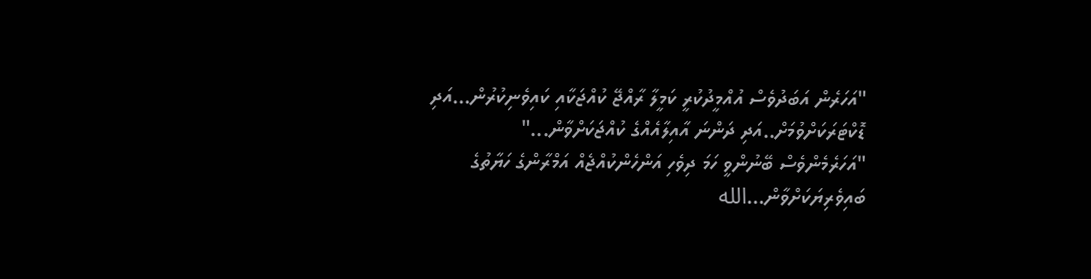"އަހަރެން އަބަދުވެސް އުއްމީދުކުރީ ކަމީލާ ރާއްޖޭ ކުއްޖަކާއި ކައިވެނިކުރުން...އަދި ޑޮކްޓަރަކަށްވުމަށް..އަދި ދަންނަ އާއިލާއެއްގެ ކުއްޖަކަށްވާން..."
"އަހަރެމެންވެސް ބޭނުންވީ ހަމަ ދިވެހި އަންހެންކުއްޖެއް އަމްރާންގެ ހަޔާތުގެ ބައިވެރިޔަކަށްވާން...الله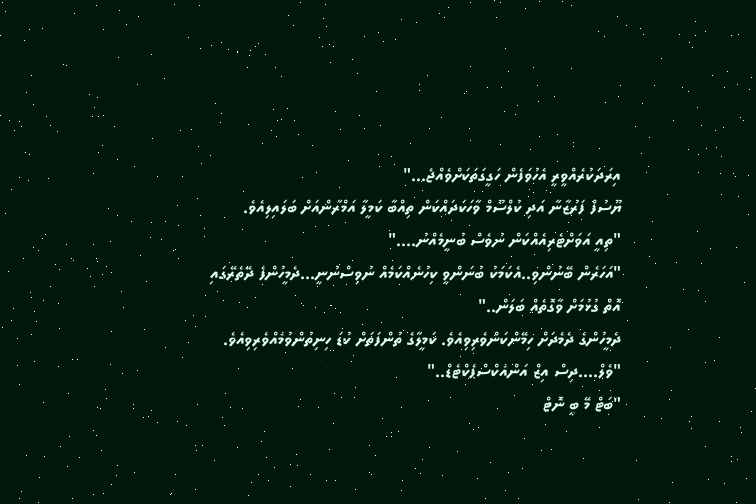އިރަދަކުރެއްވީރީ އެހުވަފެން ހަގީގަތަކަށްވެއްޖެ..."
ޔޫސުފް ފަރުޒާނާ އަދި ކުލްސޫމް ވާހަކަދައްކަން ތިއްބާ ކަމީލާ އަމްރާންއަށް ބަލައިލިއެވެ.
"ތިއީ އަވަށްޓެރިއެއްކަން ނުވެސް ބުނީމެއްނު...."
"އަހަރެން ބޭނުންވި..އެކަމަކު ބުނަންވީ ކިހުނެއްކަމެއް ނުވިސްނުނީ...ދެމީހުންފެ ދޭތެރޭގައި އޮތް ގުޅުމަށް ވާގޮތެއް ބަލަން.."
ދެމީހުންގެ ދެމެދަށް ހިމޭންކަންވެރިވިއެވެ. ކަމީލާގެ ތުންފަތަށް ކުޑަ ހިނިތުންވުމެއްވެރިވިއެވެ.
"ވެލް....ދިސް އިޒް އަންއެކްސްޕެކްޓެޑް.."
"ބަޓް މޭ ބީ ނޮޓް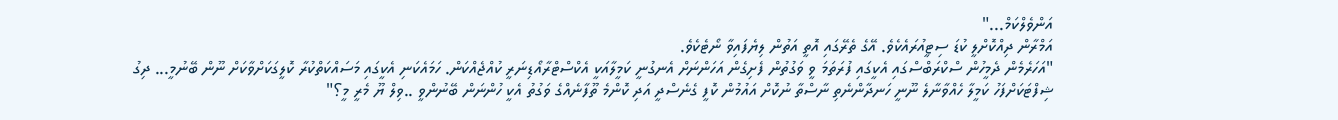އަންވެލްކަމް..."
އަމްރާން ދިއްކޮށްލީ ކުޑަ ސިޓީއުރައެކެވެ. އޭގެ ތެރޭގައި އޮތީ އަތުން ލިޔެފައިވާ ނޯޓެކެވެ.
"އަހަރެމެން ދެމީހުން ސްކްރަބްސްގައި އެކީގައި ފުރަތަމަ ވީ ވަގުތުން ފެށިގެން އަހަންނަށް އެނގުނީ ކަމީލާއަކީ އެކްސްޓްރާއޯޑިނަރީ ކުއްޖެއްކަން. ހަމައެކަނި އެކީގައި މަސައްކަތްކުރާ ކޮލީގަކަށްވާކަށް ނޫން ބޭނުމީ... ދިގު ޝިފްޓަކަށްފަހު ކަމީލާ ހެއްވާނާލެ ނޫނީ ހަނދާންނެތި ނާސްތާ ނުކޮށް އައުމުން ކޮފީ ގެނެސްދީ އަދި ކޮންމެ ތޫފާނެއްގެ ވަގުތު އެކީ ހުންނަން ބޭނުންވީ ..ވިލް ޔޫ މެރީ މީ؟"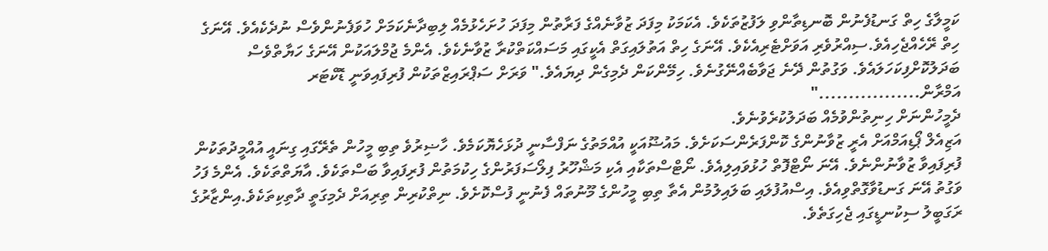ކަމީލާގެ ހިތް ގަނޑުފެނުން ބޮނޑިތާންވި ލަފުޒުތަކެވެ. އެކަމަކު މިފަދަ ޒުވާނެއްގެ ފަރާތުން މިފަދަ ހުށަހެޅުމެއް ލިބިދާނެކަމަށް ހުވަފެނުންވެސް ނުދެކެއެވެ. އޭނަގެ ހިތް ރޭހެއްޖެހިއެވެ.ސިއްރުވެރި އަވަށްޓެރިއެކެވެ. އޭނަގެ ހިތް އަތުލައިގަތް އެކީގައި މަސައްކަތްކުރާ ޒުވާނެކެވެ. އެންމެ ޖުމްލައަކުން އޭނަގެ ހަޔާތްވެސް ބަދަލުކޮށްފިކަހަލައެވެ. ވަގުތުން ދޭނެ ޖަވާބެއްނޭގުނެވެ. ހިމޭންކަން ދެމިގެން ދިޔައެވެ." ވަރަށް ސަޕްރައިޒްތަކުން ފުރިފައިވަނީ ޑޮކްޓަރ އަމްރާން................."
ދެމީހުންނަށް ހިނިތުންވުމެއް ބަދަލުކުރެވުނެވެ.
އަޒިއެލް ޕޯޑިއަމްއަށް އެރީ ޒުވާނުންގެ ކޮންފަރެންސަކަށެވެ. މައުޟޫއަކީ އުއްމަތުގެ ނަފްސާނީ ދުޅަހެޔޮކަމެވެ. ހާޟިރުވެ ތިބި މީހުން ތެރޭގައި ގިނައީ އުއްމީދުތަކުން ފުރިފައިވާ ޒުވާނުންނެވެ. އޭނަ ނޯޓްފޮތް ހުޅުވައިލިއެވެ. ނޯޓްސްތަކާއި އެކި މަޝްހޫރު ފިލޯސަފަރުންގެ ހިކުމަތުން ފުރިފައިވާ ބަސްތަކެވެ. އާޔަތްތަކެވެ. އެންމެ ފަހު ވަގުތު އޭނަ ގަނޑުވާގޮތްވިއެވެ. އިސްއުފުލައި ބަލައިލުމުން އެތާ ތިބި މީހުންގެ މޫނުތައް ފެނުނީ ފުސްކޮށެވެ. ނިތްކުރިން ތިރިއަށް ދެމިގަތީ ދާތިކިތަކެވެ.އިންޒާރުގެ ރަގަބީލު ސިކުނޑީގައި ޖެހިގަތެވެ.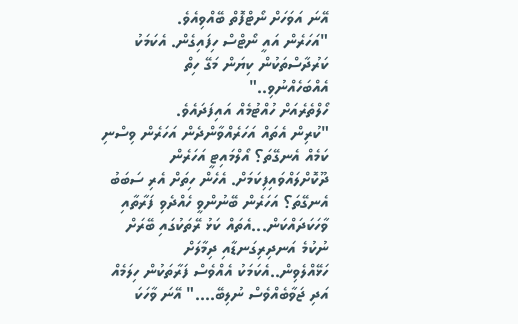އޭނަ އަވަހަށް ނޯޓްފޮތް ބޭއްވިއެވެ.
"އަހަރެން އައީ ނޯޓްސް ހިފައިގެން. އެކަމަކު ކަރުދާސްތަކުން ކިޔަން މަގޭ ހިތް އެއްބަހެއްނުވި.."
ހޯލްތެރެއަށް ހުއްޓުމެއް އައިފަދައެވެ.
"ކުރިން އެތައް އަހަރެއްވާންދެން އަހަރެން ވިސްނި ކަމެއް އެނގޭތަ؟ އޯލްމައިޓީ އަހަރެން ދޫކޮށްލައްވައިފިކަމަށް. އެހެން ހިތަށް އެރި ސަބަބު އެނގޭތަ؟ އަހަރެން ބޭނުންވީ ހެއްދެވި ފަރާތާއި ވާހަކަދައްކަން...އެތައް ކަޅު ރޭތަކުގައި ބޭރަށް ނުކުމެ އަނދިރިގަނޑާއި ދިމާލަށް ހަޅޭއްލެވިން..އެކަމަކު އެއްވެސް ފަރާތަކުން ހިލަމެއް އަދި ޖަވާބެއްވެސް ނުލިބޭ...." އޭނަ ވާހަކަ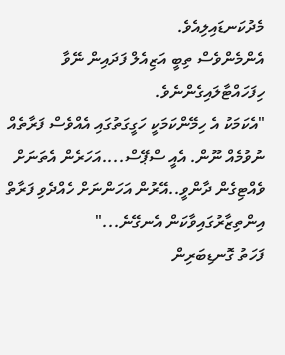މެދުކަނޑައިލިއެވެ.
އެންމެންވެސް ތިބީ އަޒިއެލް ފަދައިން ނޭވާ ހިފަހައްޓާލައިގެންނެވެ.
"އެކަމަކު އެ ހިމޭންކަމަކީ ހަގީގަތުގައި އެއްވެސް ފަރާތެއް ނުވުމެއް ނޫން. އެއީ ސްޕޭސް....އަހަރެން އެތަނަށް ވެއްޓިގެން ދާންވީ..އޭރުން އަހަންނަށް ހެއްދެވި ފަރާތް އިންތިޒާރުގައިވާކަން އެނގޭނެ..."
ފަހަތު ގޮނޑިބަރިން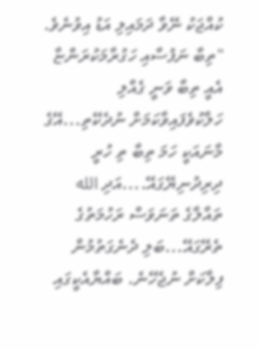ކުއްޖަކު ނޭވާ ދަމައިލި އަޑު އިވުނެވެ.
"ތިބާ ނަފުސާއި ހަގުރާމަކުރަންޏާ އެއީ ތިބާ ވަނީ ގެއްލި ހަލާކުވެފައިވާކަމަށް ނުދެކޭތި...އޭގެ މާނައަކީ ހަމަ ތިބާ ތި ހުރީ ދިރިދުނިޔޭގައޭ....އަދި الله ތައާލާގެ ތަނަވަސް ރަހުމަތުގެ ތެރޭގައޭ...ބަލި ދެނެގަތުމުން ފިލާކަށް ނުޖެހޭނެ. ބައްޔާއެކީގައި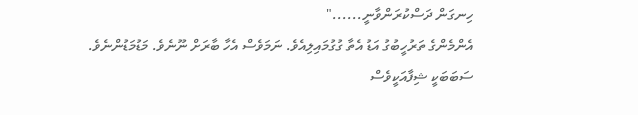ހިނގަން ދަސްކުރަންވާނީ......"
އެންމެންގެ ތަރުހީބުގު އަޑު އެތާ ގުގުމައިލިއެވެ. ނަމަވެސް އެހާ ބާރަށް ނޫނެވެ. މަޑުމަޑުންނެވެ. ސަބަބަކީ ޝިފާއަކީވެސް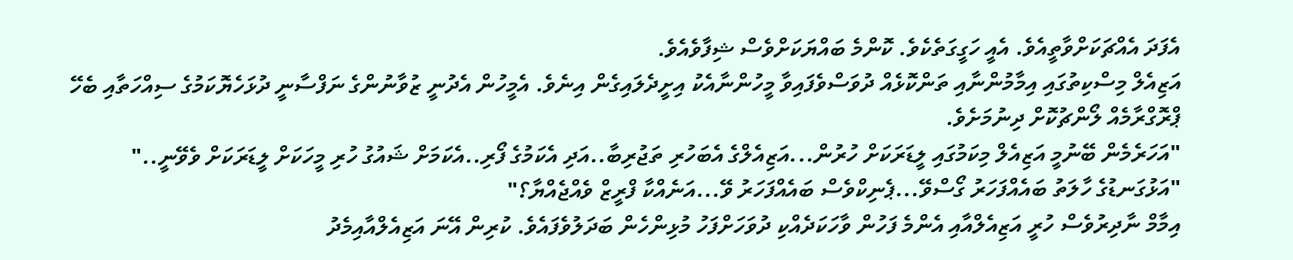އެފަދަ އެއްޗަކަށްވާތީއެވެ. އެއީ ހަގީގަތެކެވެ. ކޮންމެ ބައްޔަކަށްވެސް ޝިފާވެއެވެ.
އަޒިއެލް މިސްކިތުގައި އިމާމުންނާއި ތަންކޮޅެއް ދުވަސްވެފައިވާ މީހުންނާއެކު އިށީދެލައިގެން އިނެވެ. އެމީހުން އެދުނީ ޒުވާނުންގެ ނަފްސާނީ ދުޅަހެޔޮކަމުގެ ސިއްހަތާއި ބެހޭ ޕްރޮގްރާމެއް ލޯންޗުކޮށް ދިނުމަށެވެ.
"އަހަރެމެން ބޭނުމީ އަޒިއެލް މިކަމުގައި ލީޑަރަކަށް ހުރުން...އަޒިއެލްގެ އެބަހުރި ތަޖުރިބާ..އަދި އެކަމުގެ ފޯރި..އެކަމަށް ޝައުގު ހުރި މީހަކަށް ލީޑަރަކަށް ވެވޭނީ.."
"އަޅުގަނޑުގެ ހާލަތު ބައެއްފަހަރު ގޯސްވޭ...ޕެނިކްވެސް ބައެއްފަހަރު ވޭ...އަނެއްކާ ފްރީޒް ވެއްޖެއްޔާ؟"
އިމާމް ނާދިރުވެސް ހުރީ އަޒިއެލްއާއި އެންމެ ފަހުން ވާހަކަދެއްކި ދުވަހަށްފަހު މުޅިންހެން ބަދަލުވެފައެވެ. ކުރިން އޭނަ އަޒިއެލްއާއިމެދު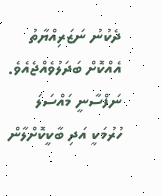ދެކުނު ނަޒަރިއްޔާތު އެއްކޮށް ބަދަލުވެއްޖެއެވެ. ނަފްސާނީ މައްސަލަ ހުރުމަކީ އަދި ބާކީކޮށްލާން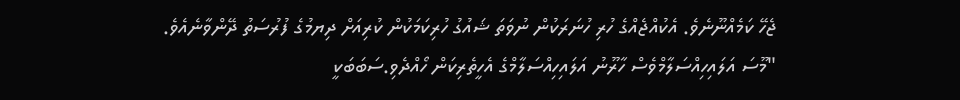ޖެހޭ ކަމެއްނޫނެވެ. އެކުއްޖެއްގެ ހުރި ހުނަރަކުން ނުވަތަ ޝައުގު ހުރިކަމަކުން ކުރިއަށް ދިޔމުގެ ފުރުސަތު ދޭންވާނެއެވެ.
"މޫސަ އަލައިހިއްސަލާމްވެސް ހާރޫނު އަލައިހިއްސަލާމްގެ އެހީތެރިކަން ހޯއްދެވި.ސަބަބަކީ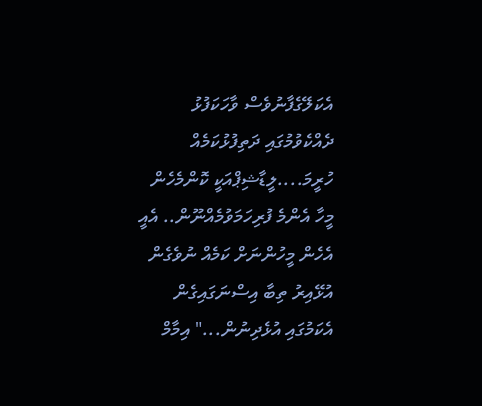އެކަލޭގެފާނުވެސް ވާހަކަފުޅު ދެއްކެވުމުގައި ދަތިފުޅުކަމެއް ހުރީމަ....ލީޑާޝިޕްއަކީ ކޮންމެހެން މީހާ އެންމެ ފުރިހަމަވުމެއްނޫން.. އެއީ އެހެން މީހުންނަށް ކަމެއް ނުވެގެން އުޅޭއިރު ތިބާ އިސްނަގައިގެން އެކަމުގައި އުޅެދިނުން..." އިމާމް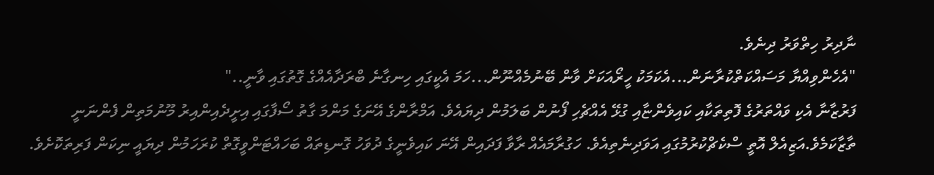ނާދިރު ހިތްވަރު ދިނެވެ.
"އެހެންވިއްޔާ މަސައްކަތްކުރާނަން...އެކަމަކު ހީރޯއަކަށް ވާން ބޭނުމެއްނޫން...ހަމަ އެކީގައި ހިނގާނެ ބްރަދާއެއްގެ ގޮތުގައި ވާނީ.."
ފަރުޒާނާ އެކި ވައްތަރުގެ ފޮތިތަކާއި ކައިވެންޏާއި ގުޅޭ އެއްޗެހި ފޯނުން ބަލަމުން ދިޔައެވެ. އަމްރާންގެ އޭނަގެ މަންމަ ގާތު ސޯފާގައި އިށީދެއިންއިރު މޫނުމަތިން ފެންނަނީ ތާޒާކަމެވެ.އަޒިއެލް އޮތީ ސްކެޗްކުރުމުގައި އަވަދިނެތިއެވެ. ހަގުރާމައެއް ރާވާ ފަދައިން އޭނަ ކައިވެނީގެ ދުވަހު ގޮނޑިތައް ބަހައްޓަންވީގޮތް ކުރަހަމުން ދިޔައީ ނިކަން ފަރިތަކޮށެވެ.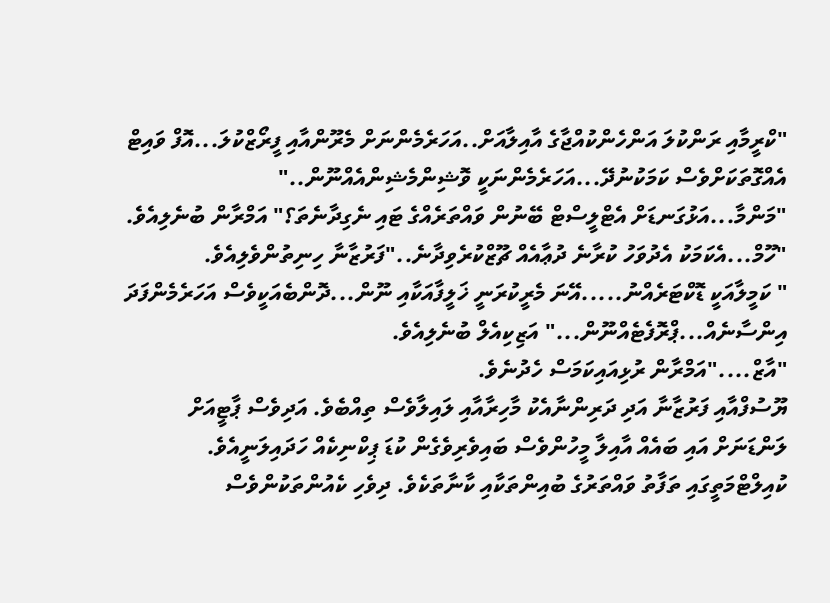"ކްރީމާއި ރަންކުލަ އަންހެންކުއްޖާގެ އާއިލާއަށް..އަހަރެމެންނަށް މެރޫންއާއި ފީރޯޒްކުލަ...އޮފް ވައިޓް އެއްގޮތަކަށްވެސް ކަމަކުނުދޭ...އަހަރެމެންނަކީ ވޮޝިންމެޝިންއެއްނޫން.."
"މަންމާ...އަޅުގަނޑަށް އެޓްލީސްޓް ބޭނުން ވައްތަރެއްގެ ޓައި ނެގިދާނެތަ؟" އަމްރާން ބުނެލިއެވެ.
"ހޫމް...އެކަމަކު އެދުވަހު ކުރާނެ ދުޢާއެއް ޗޫޒްކުރެވިދާނެ.."ފަރުޒާނާ ހިނިތުންވެލިއެވެ.
" ކަމީލާއަކީ ޑޮކްޓަރެއްނު.....އޭނަ މެރީކުރަނީ ޚަލީފާއަކާއި ނޫން...ދޮންބެއަކީވެސް އަހަރެމެންފަދަ އިންސާނެއް...ޕްރޮފެޓެއްނޫން..." އަޒިކިއެލް ބުނެލިއެވެ.
"އާޒް...."އަމްރާން ރުޅިއައިކަމަސް ހެދުނެވެ.
ޔޫސުފްއާއި ފަރުޒާނާ އަދި ދަރިންނާއެކު މާހިރާއާއި ލައިލާވެސް ތިއްބެވެ. އަދިވެސް ޕާޓީއަށް ލަންޑަނަށް އައި ބައެއް އާއިލާ މީހުންވެސް ބައިވެރިވެގެން ކުޑަ ޕިކްނިކެއް ހަދައިލަނީއެވެ. ކުއިލްޓްމަތީގައި ތަފާތު ވައްތަރުގެ ބުއިންތަކާއި ކާނާތަކެވެ. ދިވެހި ކެއުންތަކުންވެސް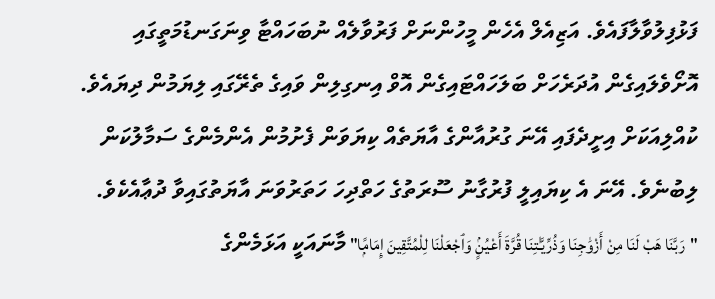ފަޅުފިލުވާލާފައެވެ. އަޒިއެލް އެހެން މީހުންނަށް ފަރުވާލެއް ނުބަހައްޓާ ވިނަގަނޑުމަތީގައި އޮށޯވެލައިގެން އުދަރެހަށް ބަލަހައްޓައިގެން އޮވް އިނގިލިން ވައިގެ ތެރޭގައި ލިޔަމުން ދިޔައެވެ. ކުއްލިއަކަށް އިށީދެފައި އޭނަ ގުރުއާންގެ އާޔަތެއް ކިޔަވަން ފެށުމުން އެންމެންގެ ސަމާލުކަން ލިބުނެވެ. އޭނަ އެ ކިޔައިލީ ފުރުގާނު ސޫރަތުގެ ހަތްދިހަ ހަތަރުވަނަ އާޔަތުގައިވާ ދުޢާއެކެވެ.
"رَبَّنَا هَبْ لَنَا مِنْ أَزْوَٰجِنَا وَذُرِّيَّـٰتِنَا قُرَّةَ أَعْيُنٍۢ وَٱجْعَلْنَا لِلْمُتَّقِينَ إِمَامًۭا" މާނައަކީ އަޅަމެންގެ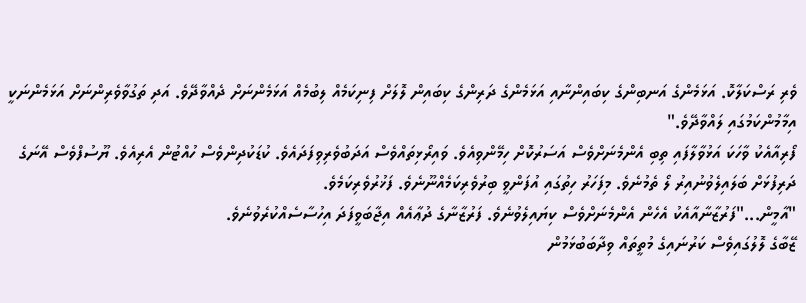ވެރި ރަސްކަލާކޮ. އަޅަމެންގެ އަނބިންގެ ކިބައިންނާއި އަޅަމެންގެ ދަރިންގެ ކިބައިން ލޮލަށް ފިނިކަމެއް ލިބުމެއް އަޅަމެންނަށް ދެއްވާދޭވެ. އަދި ތަގުވާވެރިންނަށް އަޅަމެންނަކީ އިމާމުންކަމުގައި ލައްވާދޭވެ."
ފޯރިއާއެކު ވާހަކަ އަޅުވާލާފައި ތިބި އެންމެނަށްވެސް އަސަރުކޮށް ހިމޭންވިއެވެ. ވައިރޯޅިތައްވެސް އަދަބުވެރިވިފަދައެވެ. ކުޑަކުދިންވެސް ހުއްޓުން އެރިއެވެ. ޔޫސުފްވެސް އޭނަގެ ދަރިފުޅަށް ބަލައިލެވުނުއިރު ލޯ ތެމުނެވެ. މިފަހަރު ހިތުގައި އުފަންވީ ބިރުވެރިކަމެއްނޫނެވެ. ފަޚުރުވެރިކަމެވެ.
"އާމީން..."ފަރުޒާނާއާއެކު އެހެން އެންމެނަށްވެސް ކިޔައިލެވުނެވެ. ފަރުޒާނާގެ ދުޢާއެއް އިޖާބަވީފަދަ އިހުސާސެއްކުރެވުނެވެ.
ޒޭބާގެ ލޮލުގައިވެސް ކަރުނައިގެ މުތީތައް ވިދާބަބުޅަމުން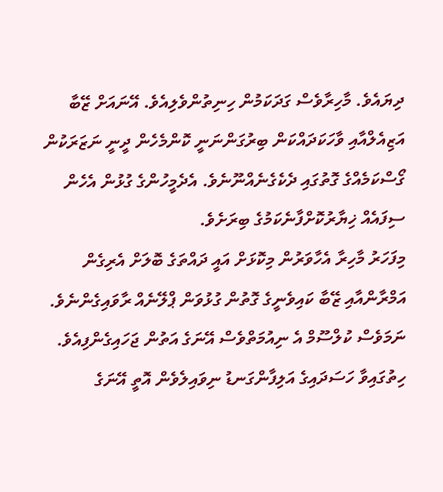ދިޔައެވެ. މާހިރާވެސް ގަދަކަމުން ހިނިތުންވެލިއެވެ. އޭނައަށް ޒޭބާ އަޒިއެލްއާއި ވާހަކަދައްކަން ބިރުގަންނަނީ ކޮންމެހެން ދީނީ ނަޒަރަކުން ގޯސްކަމެއްގެ ގޮތުގައި ދެކެގެނެއްނޫނެވެ. އެދެމީހުންގެ ގުޅުން އެހެން ސިފައެއް ޚިޔާރުކޮށްފާނެކަމުގެ ބިރަށެވެ.
މިފަހަރު މާހިރާ އެހާވަރުން މިކޮޅަށް އައީ ދައްތަގެ ބޮލަށް އެރިގެން އަމްރާންއާއި ޒޭބާ ކައިވެނީގެ ގޮތުން ގުޅުވަން ޕްލޭނެއް ރާވައިގެންނެވެ. ނަމަވެސް ކުލްސޫމް އެ ނިއުމަތްވެސް އޭނަގެ އަތުން ޖަހައިގެންފިއެވެ. ހިތުގައިވާ ހަސަދައިގެ އަލިފާންގަނޑު ނިވައިލެވެން އޮތީ އޭނަގެ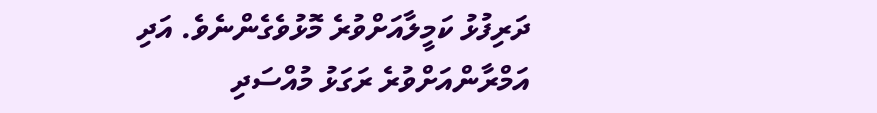ދަރިފުޅު ކަމީލާއަށްވުރެ މޮޅުވެގެންނެވެ. އަދި އަމްރާންއަށްވުރެ ރަގަޅު މުއްސަދި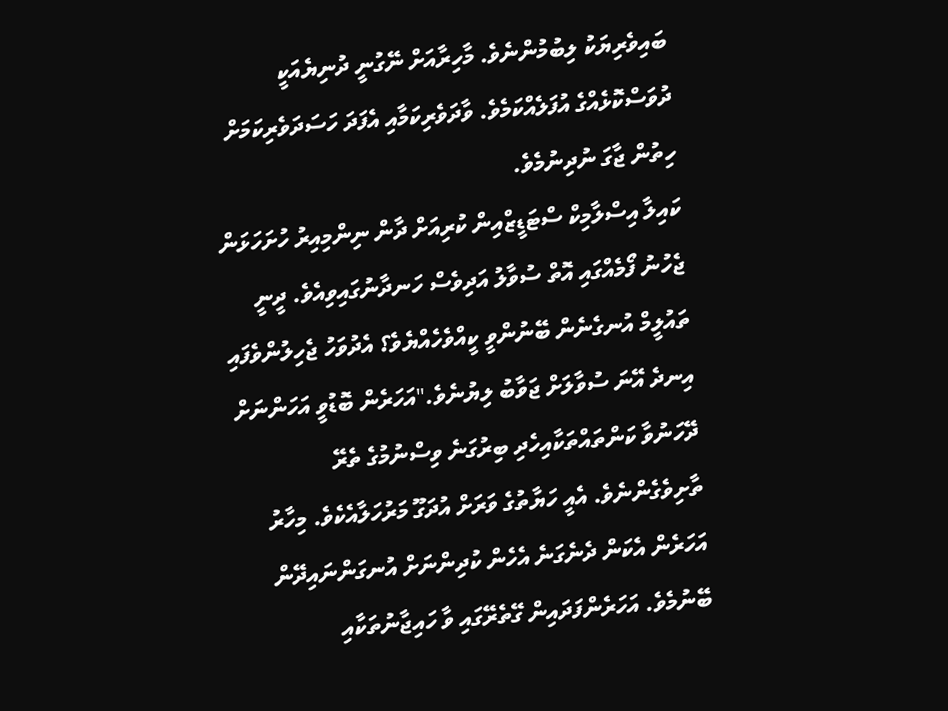ބައިވެރިޔަކު ލިބުމުންނެވެ. މާހިރާއަށް ނޭގުނީ ދުނިޔެއަކީ ދުވަސްކޮޅެއްގެ އުފަލެއްކަމެވެ. ވާދަވެރިކަމާއި އެފަދަ ހަސަދަވެރިކަމަށް ހިތުން ޖާގަ ނުދިނުމެވެ.
ކައިލާ އިސްލާމިކް ސްޓަޑީޒްއިން ކުރިއަށް ދާން ނިންމިއިރު ހުށަހަޅަން ޖެހުނު ފޯމެއްގައި އޮތް ސުވާލު އަދިވެސް ހަނދާނުގައިވިއެވެ. ދީނީ ތައުލީމް އުނގެނެން ބޭނުންވީ ކީއްވެހެއްޔެވެ؟ އެދުވަހު ޖެހިލުންވެފައި އިނދެ އޭނަ ސުވާލަށް ޖަވާބު ލިޔުނެވެ."އަހަރެން ބޮޑުވީ އަހަންނަށް ދޭހަނުވާ ކަންތައްތަކާއިހެދި ބިރުގަނެ ވިސްނުމުގެ ތެރޭ ތާށިވެގެންނެވެ. އެއީ ހަޔާތުގެ ވަރަށް އުދަގޫ މަރުހަލާއެކެވެ. މިހާރު އަހަރެން އެކަން ދެނެގަނެ އެހެން ކުދިންނަށް އުނގަންނައިދޭން ބޭނުމެވެ. އަހަރެންފަދައިން ގޭތެރޭގައި ވާ ހައިޖާނުތަކާއި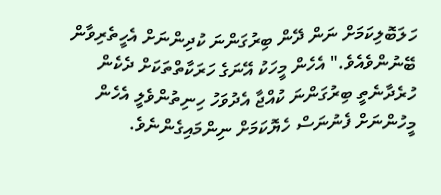ހަލަބޮލިކަމަށް ނަން ދޭން ބިރުގަންނަ ކުދިންނަށް އެހީތެރިވާން ބޭނުންވެއެވެ." އެހެން މީހަކު އޭނަގެ ހަރަކާތްތަކަށް ދެކެން ހުރެދާނެތީ ބިރުގަންނަ ކުއްޖާ އެދުވަހު ހިނިތުންވެލީ އެހެން މީހުންނަށް ފެނުނަސް ހެޔޮކަމަށް ނިންމައިގެންނެވެ.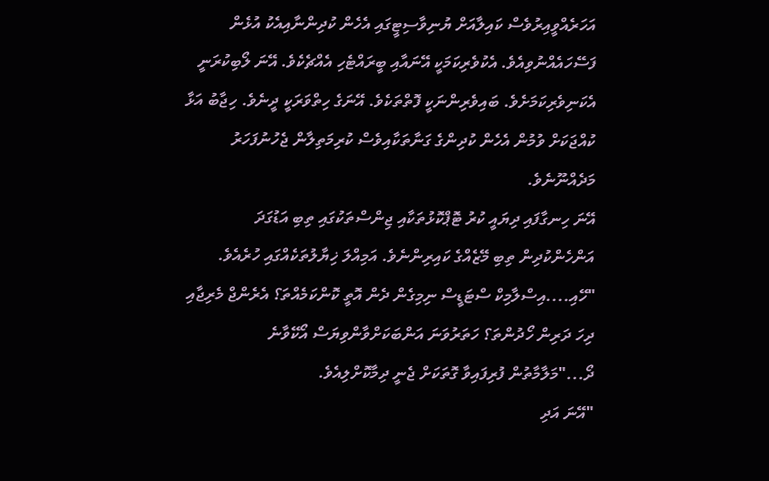އަހަރެއްވީއިރުވެސް ކައިލާއަށް ޔުނިވާސިޓީގައި އެހެން ކުދިންނާއިއެކު އުޅެން ފަސޭހައެއްނުވިއެވެ. އެކުވެރިކަމަކީ އޭނައާއި ބީރައްޓެހި އެއްޗެކެވެ. އޭނަ ލޯބިކުރަނީ އެކަނިވެރިކަމަށެވެ. ބައިވެރިންނަކީ ފޮތްތަކެވެ. އޭނަގެ ހިތްވަރަކީ ދީނެވެ. ހިޖާބު އަޅާ ކުއްޖަކަށް ވުމުން އެހެން ކުދިންގެ ގަނާތަކާއިވެސް ކުރިމަތިލާން ޖެހުނުފަހަރު މަދެއްނޫނެވެ.
އޭނަ ހިނގާފައި ދިޔައީ ކުރު ޓޮޕްކޮޅުތަކާއި ޖިންސްތަކުގައި ތިބި އަޑުގަދަ އަންހެންކުދިން ތިބި މޭޒެއްގެ ކައިރިންނެވެ. އަމިއްލަ ޚިޔާލުތަކެއްގައި ހުރެއެވެ.
"ހޭއި....އިސްލާމިކް ސްޓަޑީސް ނިމިގެން ދެން އޮތީ ކޮންކަމެއްތަ؟ އެރެންޖް މެރިޖާއި ދިހަ ދަރިން ހޯދުންތަ؟ ހަތަރުވަނަ އަންބަކަށްވާންވިޔަސް އޯކޭވާނެ ދޯ..."މަލާމާތުން ފުރިފައިވާ ގޮތަކަށް ޖެނީ ދިމާކޮށްލިއެވެ.
"އޭނަ އަދި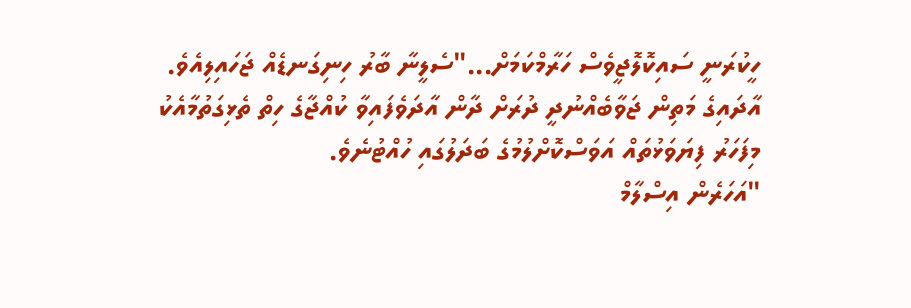ހީކުރަނީ ސައިކޮލޮޖީވެސް ހަރާމްކަމަށް..."ސެލީނާ ބާރު ހިނިގަނޑެއް ޖަހައިލިއެވެ.
އާދައިގެ މަތިން ޖަވާބެއްނުދީ ދުރަށް ދާން އާދަވެފައިވާ ކުއްޖާގެ ހިތް ތެޅިގަތުމާއެކު މިފަހަރު ފިޔަވަޅުތައް އަވަސްކޮށްލުމުގެ ބަދަލުގައި ހުއްޓުނެވެ.
"އަހަރެން އިސްލާމް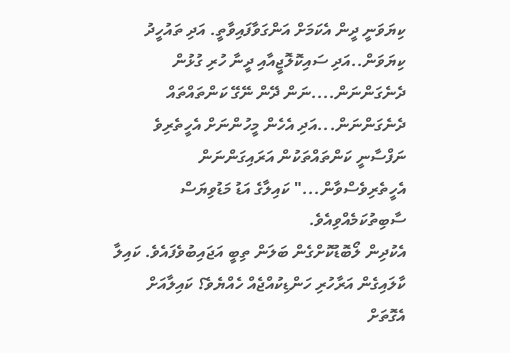ކިޔަވަނީ ދީން އެކަމަށް އަންގަވާފައިވާތީ. އަދި ތައުހީދު ކިޔަވަން..އަދި ސައިކޮލޮޖީއާއި ދީނާ ހުރި ގުޅުން ދެނެގަންނަން....ނަން ދޭން ނޭގޭ ކަންތައްތައް ދެނެގަންނަން...އަދި އެހެން މީހުންނަށް އެހީތެރިވެ ނަފްސާނީ ކަންތައްތަކުން އަރައިގަންނަން އެހީތެރިވެސްވާން..." ކައިލާގެ އަޑު މަޑުވިޔަސް ސާބިތުކަމެއްވިއެވެ.
އެކުދިން ލޯބޮޑުކޮށްގެން ބަލަން ތިބީ އަޖައިބުވެފައެވެ. ކައިލާ ކާލައިގެން އަރާހުރި ހަންޑިކުއްޖެއް ހެއްޔެވެ؟ ކައިލާއަށް އެގޮތަށް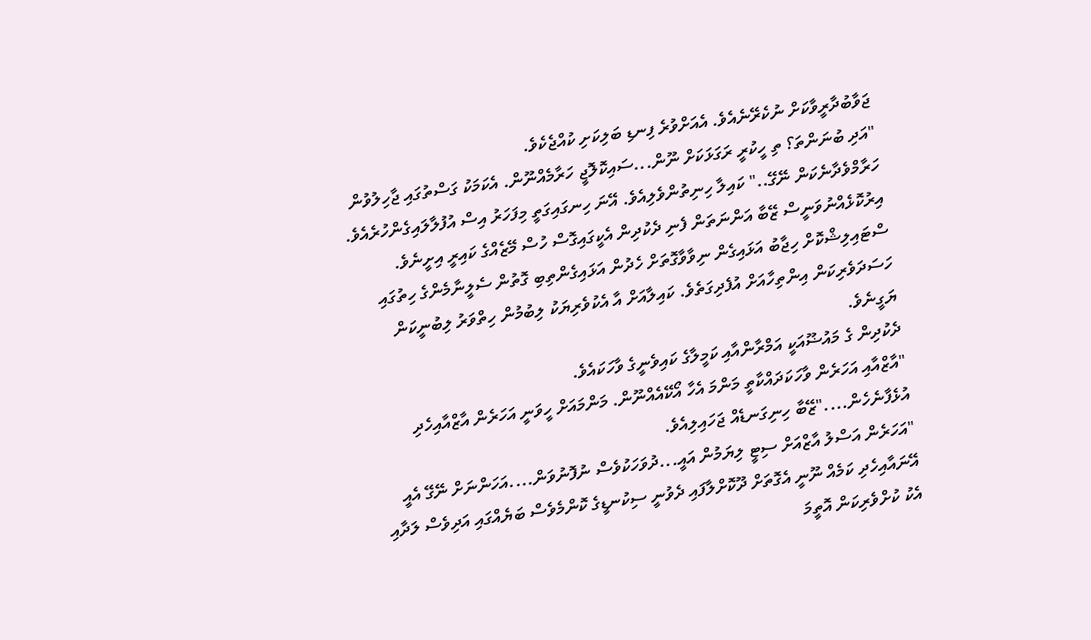ޖަވާބުދާރީވާކަށް ނުކެރޭނެއެވެ. އެއަށްވުރެ ފިނޑި ބަލިކަށި ކުއްޖެކެވެ.
"އަދި ބުނަންތަ؟ ތި ހީކުރީ ރަގަޅަކަށް ނޫން...ސައިކޮލޮޖީ ހަރާމެއްނޫން. އެކަމަކު ގަސްތުގައި ޖާހިލުވުން ހަރާމްވެދާނެކަން ނޭގޭ.." ކައިލާ ހިނިތުންވެލިއެވެ. އޭނަ ހިނގައިގަތީ މިފަހަރު އިސް އުފުލާލައިގެންހުރެއެވެ.
އިރުކޮޅެއްނުވަނީސް ޒޭބާ އަންނަތަން ފެނި ދެކުދިން އެކީގައިގޮސް ހުސް މޭޒެއްގެ ކައިރީ އިށީނެވެ. ސްޓައިލިޝްކޮށް ހިޖާބު އަޅައިގެން ނިވާވާގޮތަށް ހެދުން އަޅައިގެންތިބި ގޮތުން ސެލީނާމެންގެ ހިތުގައި ހަސަދަވެރިކަން އިންތިހާއަށް އުފެދިގަތެވެ. ކައިލާއަށް އާ އެކުވެރިޔަކު ލިބުމުން ހިތްވަރު ލިބުނީކަން ޔަގީނެވެ.
ދެކުދިން ގެ މައުޟޫއަކީ އަމްރާންއާއި ކަމީލާގެ ކައިވެނީގެ ވާހަކައެވެ.
"އާޒްއާއި އަހަރެން ވާހަކަދައްކާތީ މަންމަ އެހާ އޯކޭއެއްނޫން. މަންމައަށް ހީވަނީ އަހަރެން އާޒްއާއިހެދި އުޅެފާނެހެން...."ޒޭބާ ހިނިގަނޑެއް ޖަހައިލިއެވެ.
"އަހަރެން އަސްލު އާޒްއަށް ސިޓީ ލިޔަމުން އައީ...ދުވަހަކުވެސް ނުފޮނުވަން....އަހަންނަށް ނޭގޭ އެއީ އޭނައާއިހެދި ކަމެއް ނޫނީ އެގޮތަށް ދޫކޮށްލާފައި ދެވުނީ ސިކުނޑީގެ ކޮންމެވެސް ބަޔެއްގައި އަދިވެސް ލަދާއި އެކު ކުށްވެރިކަން އޮތީމަ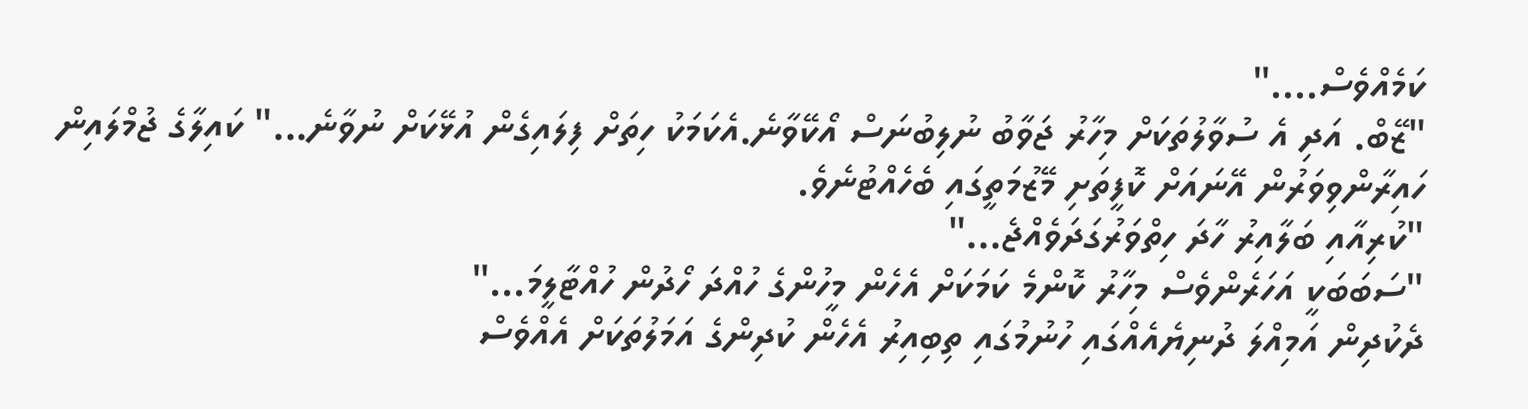ކަމެއްވެސް...."
"ޒޭބް. އަދި އެ ސުވާލުތަކަށް މިހާރު ޖަވާބު ނުލިބުނަސް އޯކޭވާނެ.އެކަމަކު ހިތަށް ފިލައިގެން އުޅޭކަށް ނުވާނެ..." ކައިލާގެ ޖުމްލައިން ހައިރާންވިވަރުން އޭނައަށް ކޮފީތަށި މޭޒުމަތީގައި ބެހެއްޓުނެވެ.
"ކުރިއާއި ބަލާއިރު ހާދަ ހިތްވަރުގަދަވެއްޖެ..."
"ސަބަބަކީ އަހަރެންވެސް މިހާރު ކޮންމެ ކަމަކަށް އެހެން މީހުންގެ ހުއްދަ ހޯދުން ހުއްޓާލީމަ..."
ދެކުދިން އަމިއްލަ ދުނިޔެއެއްގައި ހުނުމުގައި ތިބިއިރު އެހެން ކުދިންގެ އަމަލުތަކަށް އެއްވެސް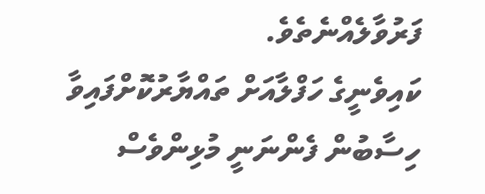ފަރުވާލެއްނެތެވެ.
ކައިވެނީގެ ހަފްލާއަށް ތައްޔާރުކޮށްފައިވާ ހިސާބުން ފެންނަނީ މުޅިންވެސް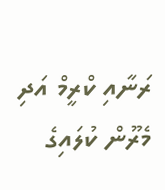ރަނާއި ކްރީމް އަދި މެރޫން ކުލައިގެ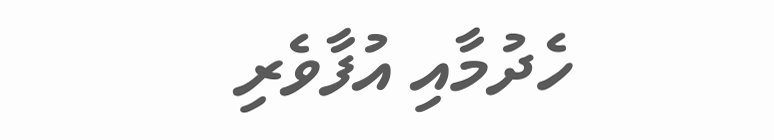ހެދުމާއި އުފާވެރި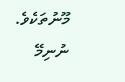މޫނުތަކެވެ.
ނުނިމޭ